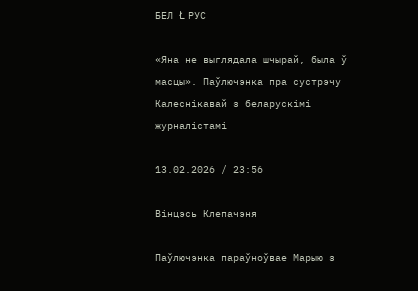БЕЛ Ł РУС

«Яна не выглядала шчырай, была ў масцы». Паўлючэнка пра сустрэчу Калеснікавай з беларускімі журналістамі

13.02.2026 / 23:56

Вінцэсь Клепачэня

Паўлючэнка параўноўвае Марыю з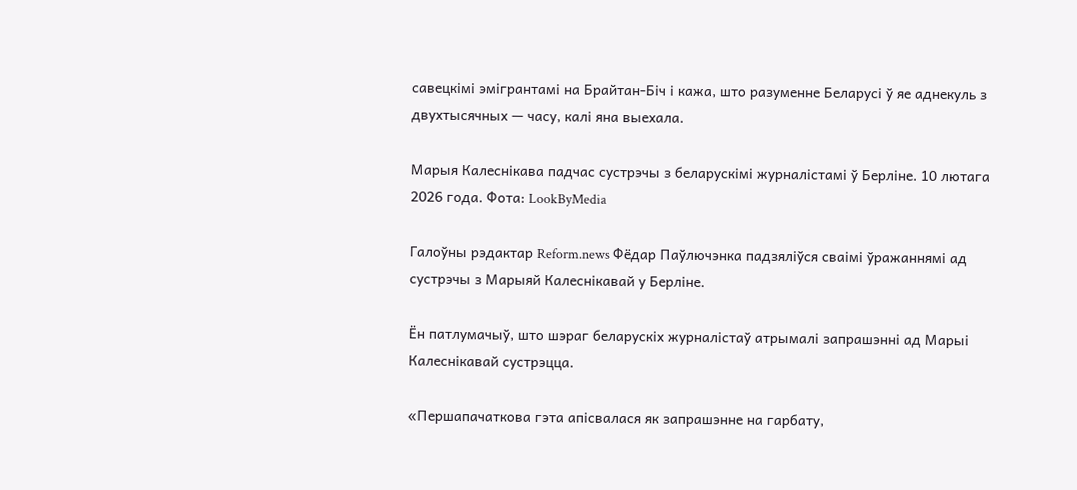савецкімі эмігрантамі на Брайтан-Біч і кажа, што разуменне Беларусі ў яе аднекуль з двухтысячных — часу, калі яна выехала.

Марыя Калеснікава падчас сустрэчы з беларускімі журналістамі ў Берліне. 10 лютага 2026 года. Фота: LookByMedia

Галоўны рэдактар Reform.news Фёдар Паўлючэнка падзяліўся сваімі ўражаннямі ад сустрэчы з Марыяй Калеснікавай у Берліне.

Ён патлумачыў, што шэраг беларускіх журналістаў атрымалі запрашэнні ад Марыі Калеснікавай сустрэцца.

«Першапачаткова гэта апісвалася як запрашэнне на гарбату,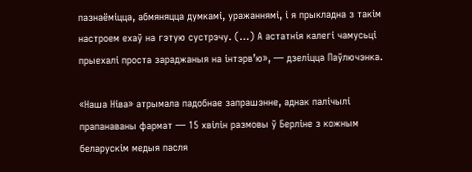пазнаёміцца, абмяняцца думкамі, уражаннямі, і я прыкладна з такім настроем ехаў на гэтую сустрэчу. (…) А астатнія калегі чамусьці прыехалі проста зараджаныя на інтэрв’ю», — дзеліцца Паўлючэнка.

«Наша Ніва» атрымала падобнае запрашэнне, аднак палічылі прапанаваны фармат — 15 хвілін размовы ў Берліне з кожным беларускім медыя пасля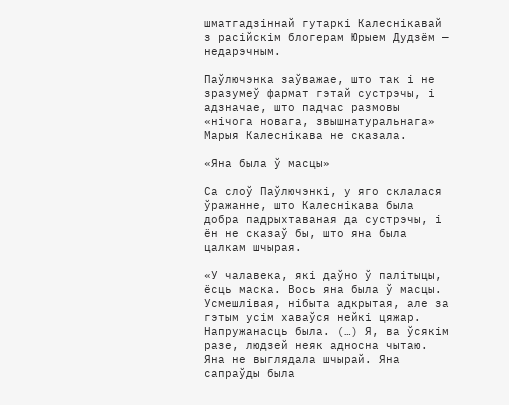шматгадзіннай гутаркі Калеснікавай з расійскім блогерам Юрыем Дудзём — недарэчным.

Паўлючэнка заўважае, што так і не зразумеў фармат гэтай сустрэчы, і адзначае, што падчас размовы «нічога новага, звышнатуральнага» Марыя Калеснікава не сказала.

«Яна была ў масцы»

Са слоў Паўлючэнкі, у яго склалася ўражанне, што Калеснікава была добра падрыхтаваная да сустрэчы, і ён не сказаў бы, што яна была цалкам шчырая.

«У чалавека, які даўно ў палітыцы, ёсць маска. Вось яна была ў масцы. Усмешлівая, нібыта адкрытая, але за гэтым усім хаваўся нейкі цяжар. Напружанасць была. (…) Я, ва ўсякім разе, людзей неяк адносна чытаю. Яна не выглядала шчырай. Яна сапраўды была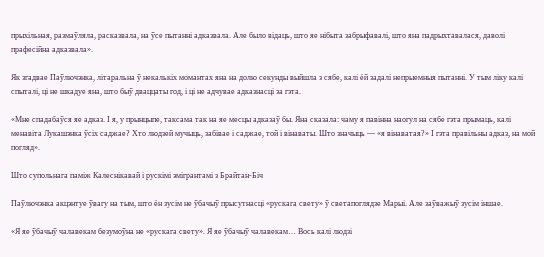прыхільная, размаўляла, расказвала, на ўсе пытанні адказвала. Але было відаць, што яе нібыта забрыфавалі, што яна падрыхтавалася, даволі прафесійна адказвала».

Як згадвае Паўлючэнка, літаральна ў некалькіх момантах яна на долю секунды выйшла з сябе, калі ёй задалі непрыемныя пытанні. У тым ліку калі спыталі, ці не шкадуе яна, што быў дваццаты год, і ці не адчувае адказнасці за гэта.

«Мне спадабаўся яе адказ. І я, у прынцыпе, таксама так на яе месцы адказаў бы. Яна сказала: чаму я павінна наогул на сябе гэта прымаць, калі менавіта Лукашэнка ўсіх саджае? Хто людзей мучыць, забівае і саджае, той і вінаваты. Што значыць — «я вінаватая?» І гэта правільны адказ, на мой погляд».

Што супольнага паміж Калеснікавай і рускімі эмігрантамі з Брайтан-Біч

Паўлючэнка акцэнтуе ўвагу на тым, што ён зусім не ўбачыў прысутнасці «рускага свету» ў светапоглядзе Марыі. Але заўважыў зусім іншае.

«Я яе ўбачыў чалавекам безумоўна не «рускага свету». Я яе ўбачыў чалавекам… Вось калі людзі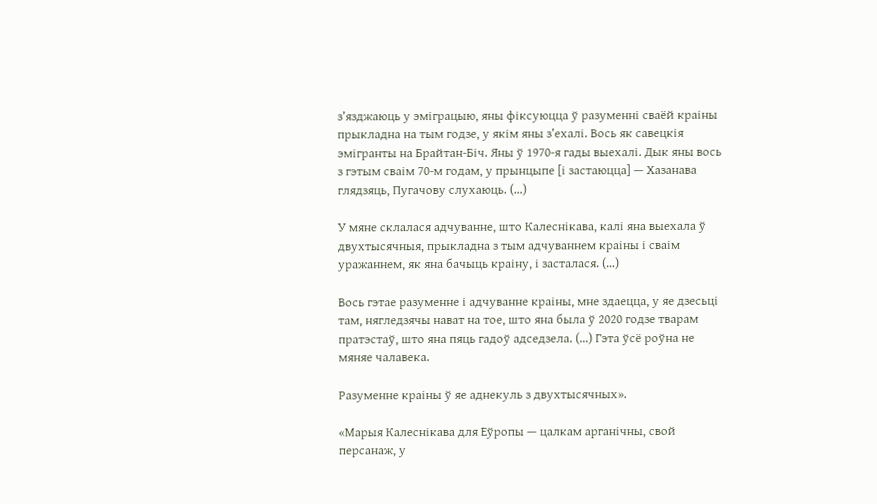з’язджаюць у эміграцыю, яны фіксуюцца ў разуменні сваёй краіны прыкладна на тым годзе, у якім яны з’ехалі. Вось як савецкія эмігранты на Брайтан-Біч. Яны ў 1970‑я гады выехалі. Дык яны вось з гэтым сваім 70‑м годам, у прынцыпе [і застаюцца] — Хазанава глядзяць, Пугачову слухаюць. (…)

У мяне склалася адчуванне, што Калеснікава, калі яна выехала ў двухтысячныя, прыкладна з тым адчуваннем краіны і сваім уражаннем, як яна бачыць краіну, і засталася. (…)

Вось гэтае разуменне і адчуванне краіны, мне здаецца, у яе дзесьці там, нягледзячы нават на тое, што яна была ў 2020 годзе тварам пратэстаў, што яна пяць гадоў адседзела. (…) Гэта ўсё роўна не мяняе чалавека.

Разуменне краіны ў яе аднекуль з двухтысячных».

«Марыя Калеснікава для Еўропы — цалкам арганічны, свой персанаж, у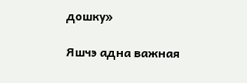дошку»

Яшчэ адна важная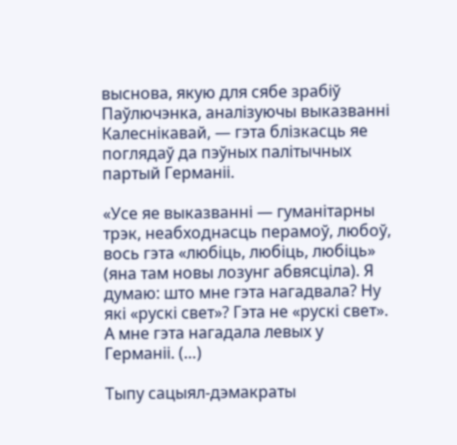выснова, якую для сябе зрабіў Паўлючэнка, аналізуючы выказванні Калеснікавай, — гэта блізкасць яе поглядаў да пэўных палітычных партый Германіі.

«Усе яе выказванні — гуманітарны трэк, неабходнасць перамоў, любоў, вось гэта «любіць, любіць, любіць» (яна там новы лозунг абвясціла). Я думаю: што мне гэта нагадвала? Ну які «рускі свет»? Гэта не «рускі свет». А мне гэта нагадала левых у Германіі. (…)

Тыпу сацыял-дэмакраты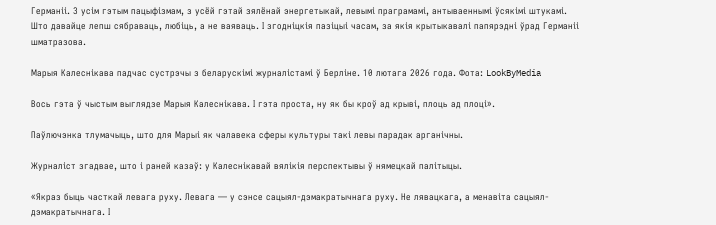Германіі. З усім гэтым пацыфізмам, з усёй гэтай зялёнай энергетыкай, левымі праграмамі, антываеннымі ўсякімі штукамі. Што давайце лепш сябраваць, любіць, а не ваяваць. І згодніцкія пазіцыі часам, за якія крытыкавалі папярэдні ўрад Германіі шматразова.

Марыя Калеснікава падчас сустрэчы з беларускімі журналістамі ў Берліне. 10 лютага 2026 года. Фота: LookByMedia

Вось гэта ў чыстым выглядзе Марыя Калеснікава. І гэта проста, ну як бы кроў ад крыві, плоць ад плоці».

Паўлючэнка тлумачыць, што для Марыі як чалавека сферы культуры такі левы парадак арганічны.

Журналіст згадвае, што і раней казаў: у Калеснікавай вялікія перспектывы ў нямецкай палітыцы.

«Якраз быць часткай левага руху. Левага — у сэнсе сацыял-дэмакратычнага руху. Не лявацкага, а менавіта сацыял-дэмакратычнага. І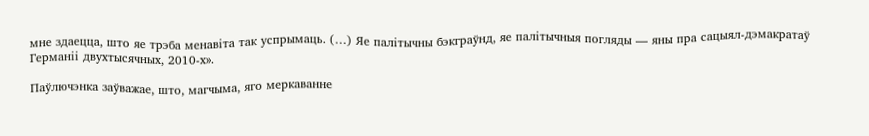мне здаецца, што яе трэба менавіта так успрымаць. (…) Яе палітычны бэкграўнд, яе палітычныя погляды — яны пра сацыял-дэмакратаў Германіі двухтысячных, 2010-х».

Паўлючэнка заўважае, што, магчыма, яго меркаванне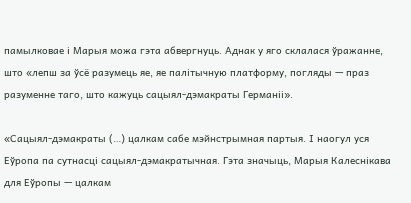памылковае і Марыя можа гэта абвергнуць. Аднак у яго склалася ўражанне, што «лепш за ўсё разумець яе, яе палітычную платформу, погляды — праз разуменне таго, што кажуць сацыял-дэмакраты Германіі».

«Сацыял-дэмакраты (…) цалкам сабе мэйнстрымная партыя. І наогул уся Еўропа па сутнасці сацыял-дэмакратычная. Гэта значыць, Марыя Калеснікава для Еўропы — цалкам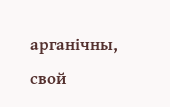арганічны, свой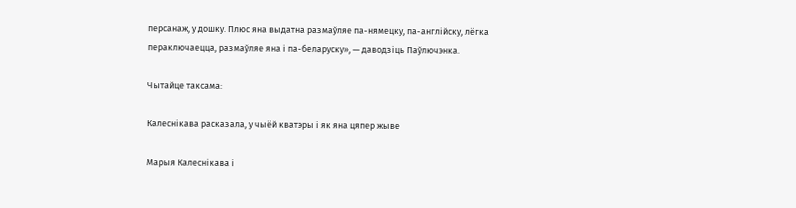персанаж, у дошку. Плюс яна выдатна размаўляе па-нямецку, па-англійску, лёгка пераключаецца, размаўляе яна і па-беларуску», — даводзіць Паўлючэнка.

Чытайце таксама:

Калеснікава расказала, у чыёй кватэры і як яна цяпер жыве

Марыя Калеснікава і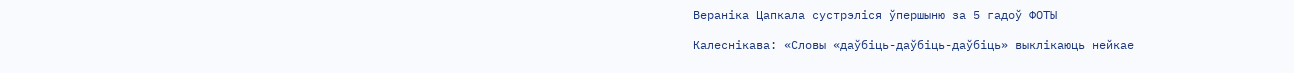Вераніка Цапкала сустрэліся ўпершыню за 5 гадоў ФОТЫ

Калеснікава: «Словы «даўбіць-даўбіць-даўбіць» выклікаюць нейкае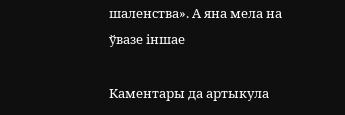шаленства». А яна мела на ўвазе іншае

Каментары да артыкула